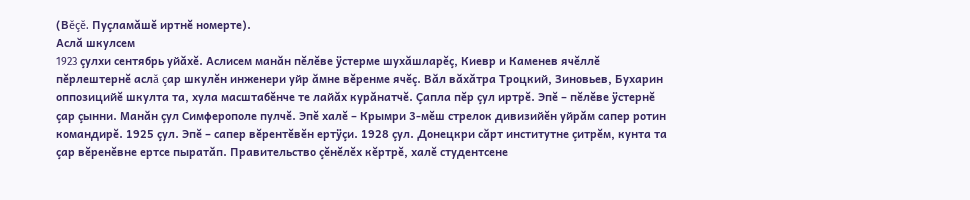(Вĕçĕ. Пуçламăшĕ иртнĕ номерте).
Аслă шкулсем
1923 çулхи сентябрь уйăхĕ. Аслисем манăн пĕлĕве ÿстерме шухăшларĕç, Киевр и Каменев ячĕллĕ пĕрлештернĕ аслă çар шкулĕн инженери уйр ăмне вĕренме ячĕç. Вăл вăхăтра Троцкий, Зиновьев, Бухарин оппозицийĕ шкулта та, хула масштабĕнче те лайăх курăнатчĕ. Çапла пĕр çул иртрĕ. Эпĕ – пĕлĕве ÿстернĕ çар çынни. Манăн çул Симферополе пулчĕ. Эпĕ халĕ – Крымри 3-мĕш стрелок дивизийĕн уйрăм сапер ротин командирĕ. 1925 çул. Эпĕ – сапер вĕрентĕвĕн ертÿçи. 1928 çул. Донецкри сăрт институтне çитрĕм, кунта та çар вĕренĕвне ертсе пыратăп. Правительство çĕнĕлĕх кĕртрĕ, халĕ студентсене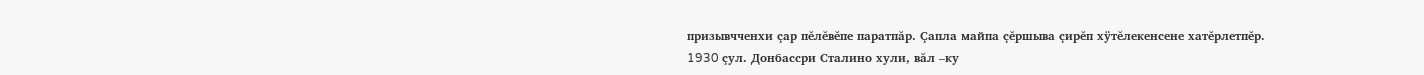призывчченхи çар пĕлĕвĕпе паратпăр. Çапла майпа çĕршыва çирĕп хÿтĕлекенсене хатĕрлетпĕр. 1930 çул. Донбассри Сталино хули, вăл –ку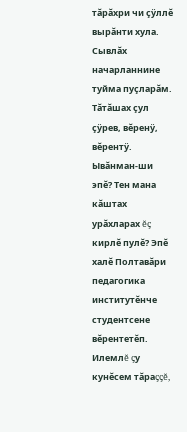тăрăхри чи çÿллĕ вырăнти хула. Сывлăх начарланнине туйма пуçларăм. Тăтăшах çул çÿрев, вĕренÿ, вĕрентÿ. Ывăнман-ши эпĕ? Тен мана кăштах урăхларах ĕç кирлĕ пулĕ? Эпĕ халĕ Полтавăри педагогика институтĕнче студентсене вĕрентетĕп. Илемлĕ çу кунĕсем тăраççĕ,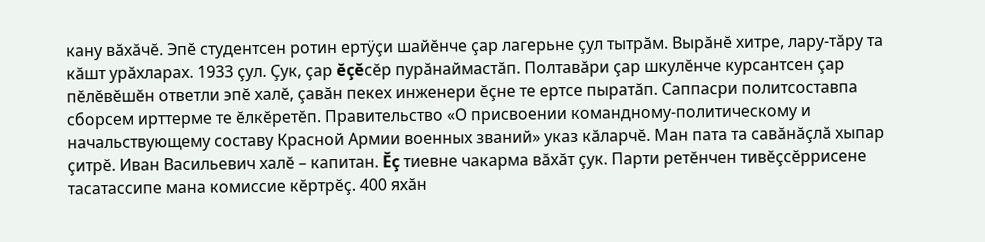кану вăхăчĕ. Эпĕ студентсен ротин ертÿçи шайĕнче çар лагерьне çул тытрăм. Вырăнĕ хитре, лару-тăру та кăшт урăхларах. 1933 çул. Çук, çар ĕçĕсĕр пурăнаймастăп. Полтавăри çар шкулĕнче курсантсен çар пĕлĕвĕшĕн ответли эпĕ халĕ, çавăн пекех инженери ĕçне те ертсе пыратăп. Саппасри политсоставпа сборсем ирттерме те ĕлкĕретĕп. Правительство «О присвоении командному-политическому и начальствующему составу Красной Армии военных званий» указ кăларчĕ. Ман пата та савăнăçлă хыпар çитрĕ. Иван Васильевич халĕ – капитан. Ĕç тиевне чакарма вăхăт çук. Парти ретĕнчен тивĕçсĕррисене тасатассипе мана комиссие кĕртрĕç. 400 яхăн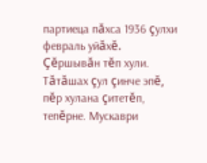партиеца пăхса 1936 çулхи февраль уйăхĕ. Çĕршывăн тĕп хули. Тăтăшах çул çинче эпĕ, пĕр хулана çитетĕп, тепĕрне. Мускаври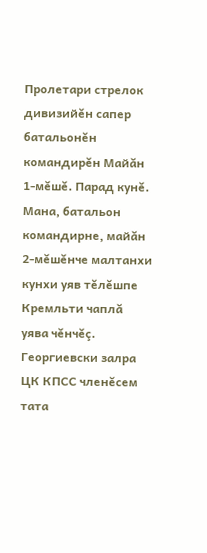Пролетари стрелок дивизийĕн сапер батальонĕн командирĕн Майăн 1-мĕшĕ. Парад кунĕ. Мана, батальон командирне, майăн 2-мĕшĕнче малтанхи кунхи уяв тĕлĕшпе Кремльти чаплă уява чĕнчĕç. Георгиевски залра ЦК КПСС членĕсем тата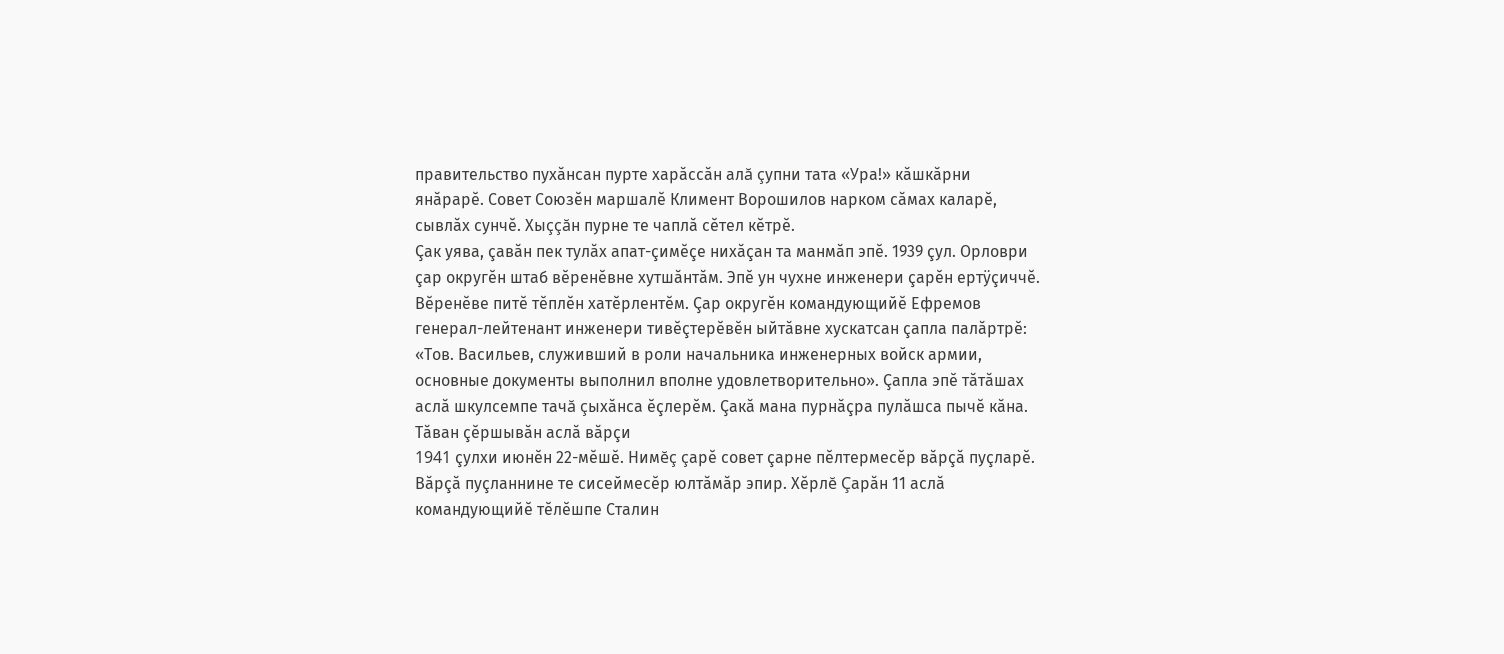правительство пухăнсан пурте харăссăн алă çупни тата «Ура!» кăшкăрни янăрарĕ. Совет Союзĕн маршалĕ Климент Ворошилов нарком сăмах каларĕ, сывлăх сунчĕ. Хыççăн пурне те чаплă сĕтел кĕтрĕ.
Çак уява, çавăн пек тулăх апат-çимĕçе нихăçан та манмăп эпĕ. 1939 çул. Орловри çар округĕн штаб вĕренĕвне хутшăнтăм. Эпĕ ун чухне инженери çарĕн ертÿçиччĕ. Вĕренĕве питĕ тĕплĕн хатĕрлентĕм. Çар округĕн командующийĕ Ефремов генерал-лейтенант инженери тивĕçтерĕвĕн ыйтăвне хускатсан çапла палăртрĕ: «Тов. Васильев, служивший в роли начальника инженерных войск армии, основные документы выполнил вполне удовлетворительно». Çапла эпĕ тăтăшах аслă шкулсемпе тачă çыхăнса ĕçлерĕм. Çакă мана пурнăçра пулăшса пычĕ кăна.
Тăван çĕршывăн аслă вăрçи
1941 çулхи июнĕн 22-мĕшĕ. Нимĕç çарĕ совет çарне пĕлтермесĕр вăрçă пуçларĕ. Вăрçă пуçланнине те сисеймесĕр юлтăмăр эпир. Хĕрлĕ Çарăн 11 аслă командующийĕ тĕлĕшпе Сталин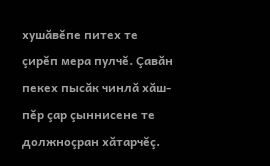хушăвĕпе питех те çирĕп мера пулчĕ. Çавăн пекех пысăк чинлă хăш-пĕр çар çыннисене те должноçран хăтарчĕç.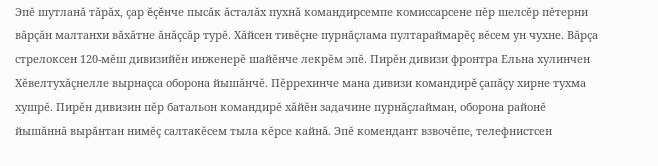Эпĕ шутланă тăрăх, çар ĕçĕнче пысăк ăсталăх пухнă командирсемпе комиссарсене пĕр шелсĕр пĕтерни вăрçăн малтанхи вăхăтне ăнăçсăр турĕ. Хăйсен тивĕçне пурнăçлама пултараймарĕç вĕсем ун чухне. Вăрçа стрелоксен 120-мĕш дивизийĕн инженерĕ шайĕнче лекрĕм эпĕ. Пирĕн дивизи фронтра Ельна хулинчен Хĕвелтухăçнелле вырнаçса оборона йышăнчĕ. Пĕррехинче мана дивизи командирĕ çапăçу хирне тухма хушрĕ. Пирĕн дивизин пĕр батальон командирĕ хăйĕн задачине пурнăçлайман, оборона районĕ йышăннă вырăнтан нимĕç салтакĕсем тыла кĕрсе кайнă. Эпĕ комендант взвочĕпе, телефнистсен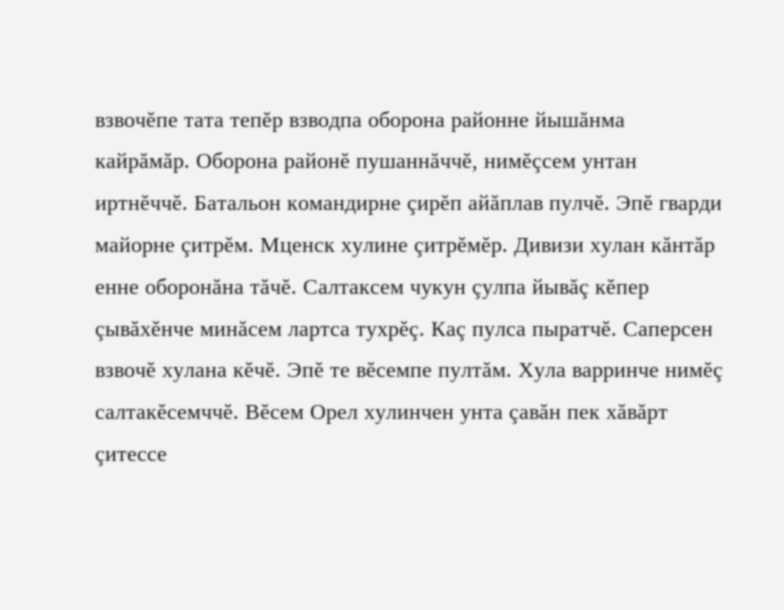взвочĕпе тата тепĕр взводпа оборона районне йышăнма кайрăмăр. Оборона районĕ пушаннăччĕ, нимĕçсем унтан иртнĕччĕ. Батальон командирне çирĕп айăплав пулчĕ. Эпĕ гварди майорне çитрĕм. Мценск хулине çитрĕмĕр. Дивизи хулан кăнтăр енне оборонăна тăчĕ. Салтаксем чукун çулпа йывăç кĕпер çывăхĕнче минăсем лартса тухрĕç. Каç пулса пыратчĕ. Саперсен взвочĕ хулана кĕчĕ. Эпĕ те вĕсемпе пултăм. Хула варринче нимĕç салтакĕсемччĕ. Вĕсем Орел хулинчен унта çавăн пек хăвăрт çитессе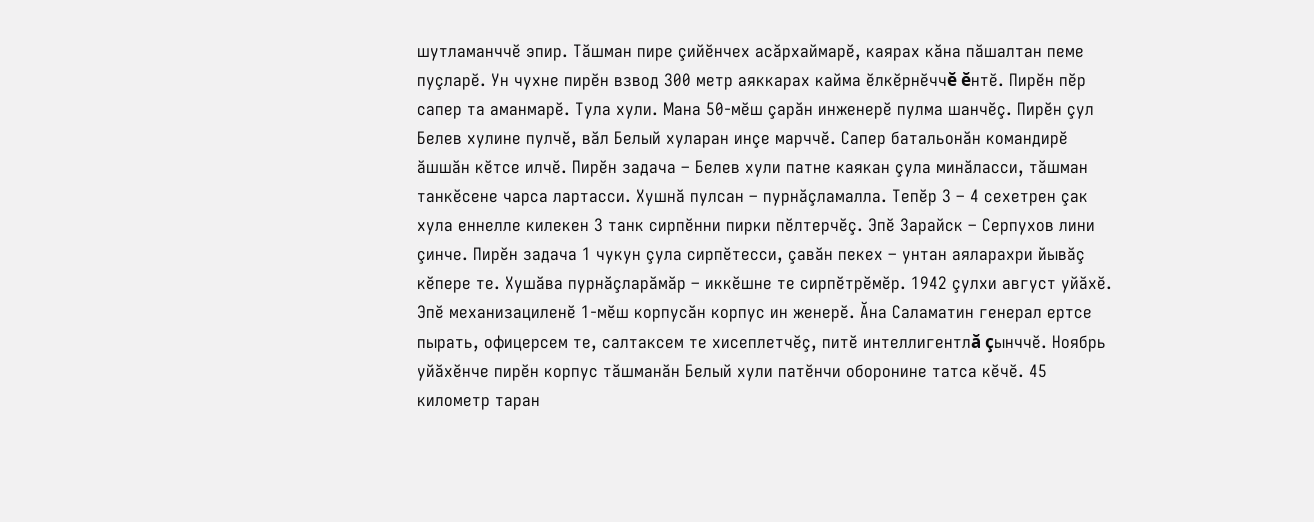шутламанччĕ эпир. Тăшман пире çийĕнчех асăрхаймарĕ, каярах кăна пăшалтан пеме пуçларĕ. Ун чухне пирĕн взвод 300 метр аяккарах кайма ĕлкĕрнĕччĕ ĕнтĕ. Пирĕн пĕр сапер та аманмарĕ. Тула хули. Мана 50-мĕш çарăн инженерĕ пулма шанчĕç. Пирĕн çул Белев хулине пулчĕ, вăл Белый хуларан инçе марччĕ. Сапер батальонăн командирĕ ăшшăн кĕтсе илчĕ. Пирĕн задача – Белев хули патне каякан çула минăласси, тăшман танкĕсене чарса лартасси. Хушнă пулсан – пурнăçламалла. Тепĕр 3 – 4 сехетрен çак хула еннелле килекен 3 танк сирпĕнни пирки пĕлтерчĕç. Эпĕ Зарайск – Серпухов лини çинче. Пирĕн задача 1 чукун çула сирпĕтесси, çавăн пекех – унтан аяларахри йывăç кĕпере те. Хушăва пурнăçларăмăр – иккĕшне те сирпĕтрĕмĕр. 1942 çулхи август уйăхĕ. Эпĕ механизациленĕ 1-мĕш корпусăн корпус ин женерĕ. Ăна Саламатин генерал ертсе пырать, офицерсем те, салтаксем те хисеплетчĕç, питĕ интеллигентлă çынччĕ. Ноябрь уйăхĕнче пирĕн корпус тăшманăн Белый хули патĕнчи оборонине татса кĕчĕ. 45 километр таран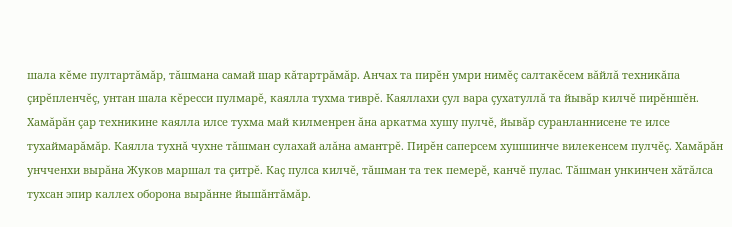шала кĕме пултартăмăр, тăшмана самай шар кăтартрăмăр. Анчах та пирĕн умри нимĕç салтакĕсем вăйлă техникăпа çирĕпленчĕç, унтан шала кĕресси пулмарĕ, каялла тухма тиврĕ. Каяллахи çул вара çухатуллă та йывăр килчĕ пирĕншĕн. Хамăрăн çар техникине каялла илсе тухма май килменрен ăна аркатма хушу пулчĕ, йывăр суранланнисене те илсе тухаймарăмăр. Каялла тухнă чухне тăшман сулахай алăна амантрĕ. Пирĕн саперсем хушшинче вилекенсем пулчĕç. Хамăрăн унчченхи вырăна Жуков маршал та çитрĕ. Каç пулса килчĕ, тăшман та тек пемерĕ, канчĕ пулас. Тăшман ункинчен хăтăлса тухсан эпир каллех оборона вырăнне йышăнтăмăр.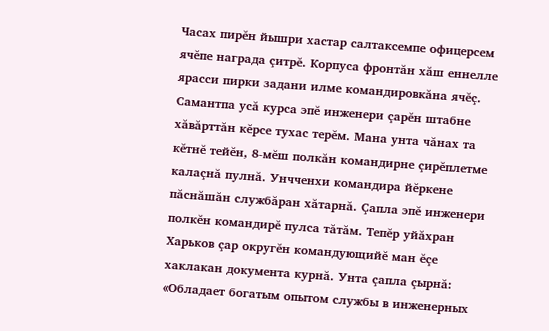Часах пирĕн йышри хастар салтаксемпе офицерсем ячĕпе награда çитрĕ. Корпуса фронтăн хăш еннелле ярасси пирки задани илме командировкăна ячĕç. Самантпа усă курса эпĕ инженери çарĕн штабне хăвăрттăн кĕрсе тухас терĕм. Мана унта чăнах та кĕтнĕ тейĕн, 8-мĕш полкăн командирне çирĕплетме калаçнă пулнă. Унчченхи командира йĕркене пăснăшăн службăран хăтарнă. Çапла эпĕ инженери полкĕн командирĕ пулса тăтăм. Тепĕр уйăхран Харьков çар округĕн командующийĕ ман ĕçе хаклакан документа курнă. Унта çапла çырнă: «Обладает богатым опытом службы в инженерных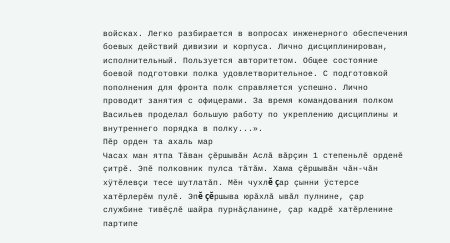войсках. Легко разбирается в вопросах инженерного обеспечения боевых действий дивизии и корпуса. Лично дисциплинирован, исполнительный. Пользуется авторитетом. Общее состояние боевой подготовки полка удовлетворительное. С подготовкой пополнения для фронта полк справляется успешно. Лично проводит занятия с офицерами. За время командования полком Васильев проделал большую работу по укреплению дисциплины и внутреннего порядка в полку...».
Пĕр орден та ахаль мар
Часах ман ятпа Тăван çĕршывăн Аслă вăрçин 1 степеньлĕ орденĕ çитрĕ. Эпĕ полковник пулса тăтăм. Хама çĕршывăн чăн-чăн хÿтĕлевçи тесе шутлатăп. Мĕн чухлĕ çар çынни ÿстерсе хатĕрлерĕм пулĕ. Эпĕ çĕршыва юрăхлă ывăл пулнине, çар службине тивĕçлĕ шайра пурнăçланине, çар кадрĕ хатĕрленине партипе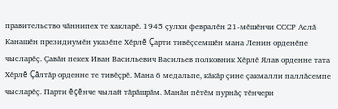правительство чăннипех те хакларĕ. 1945 çулхи февралĕн 21-мĕшĕнчи СССР Аслă Канашĕн президиумĕн указĕпе Хĕрлĕ Çарти тивĕçсемшĕн мана Ленин орденĕпе чысларĕç. Çавăн пекех Иван Васильевич Васильев полковник Хĕрлĕ Ялав орденне тата Хĕрлĕ Çăлтăр орденне те тивĕçрĕ. Мана 6 медальпе, кăкăр çине çакмалли паллăсемпе чысларĕç. Парти ĕçĕнче чылай тăрăшрăм. Манăн пĕтĕм пурнăç тĕнчери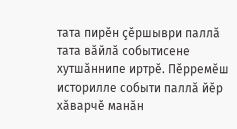тата пирĕн çĕршыври паллă тата вăйлă событисене хутшăннипе иртрĕ. Пĕрремĕш историлле событи паллă йĕр хăварчĕ манăн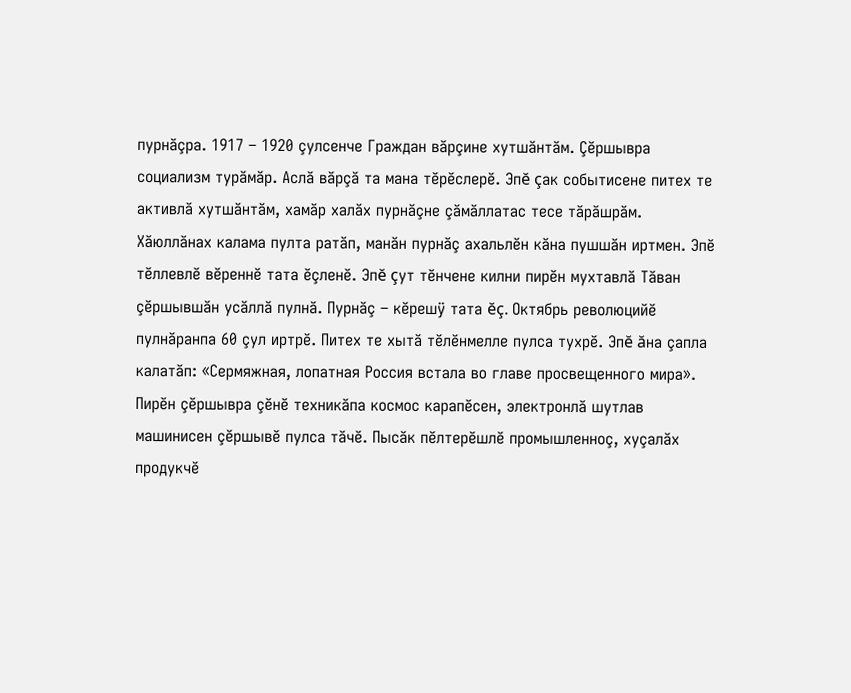пурнăçра. 1917 – 1920 çулсенче Граждан вăрçине хутшăнтăм. Çĕршывра социализм турăмăр. Аслă вăрçă та мана тĕрĕслерĕ. Эпĕ çак событисене питех те активлă хутшăнтăм, хамăр халăх пурнăçне çăмăллатас тесе тăрăшрăм. Хăюллăнах калама пулта ратăп, манăн пурнăç ахальлĕн кăна пушшăн иртмен. Эпĕ тĕллевлĕ вĕреннĕ тата ĕçленĕ. Эпĕ çут тĕнчене килни пирĕн мухтавлă Тăван çĕршывшăн усăллă пулнă. Пурнăç – кĕрешÿ тата ĕç. Октябрь революцийĕ пулнăранпа 60 çул иртрĕ. Питех те хытă тĕлĕнмелле пулса тухрĕ. Эпĕ ăна çапла калатăп: «Сермяжная, лопатная Россия встала во главе просвещенного мира». Пирĕн çĕршывра çĕнĕ техникăпа космос карапĕсен, электронлă шутлав машинисен çĕршывĕ пулса тăчĕ. Пысăк пĕлтерĕшлĕ промышленноç, хуçалăх продукчĕ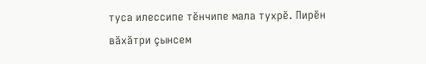туса илессипе тĕнчипе мала тухрĕ. Пирĕн вăхăтри çынсем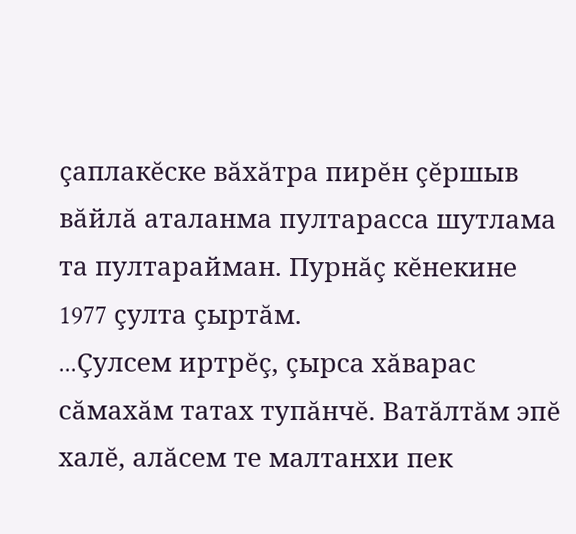çаплакĕске вăхăтра пирĕн çĕршыв вăйлă аталанма пултарасса шутлама та пултарайман. Пурнăç кĕнекине 1977 çулта çыртăм.
...Çулсем иртрĕç, çырса хăварас сăмахăм татах тупăнчĕ. Ватăлтăм эпĕ халĕ, алăсем те малтанхи пек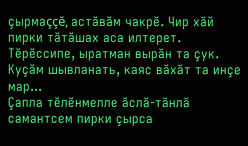çырмаççĕ, астăвăм чакрĕ. Чир хăй пирки тăтăшах аса илтерет. Тĕрĕссипе, ыратман вырăн та çук. Куçăм шывланать, каяс вăхăт та инçе мар...
Çапла тĕлĕнмелле ăслă-тăнлă самантсем пирки çырса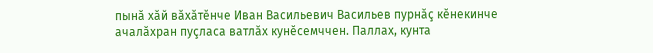пынă хăй вăхăтĕнче Иван Васильевич Васильев пурнăç кĕнекинче ачалăхран пуçласа ватлăх кунĕсемччен. Паллах, кунта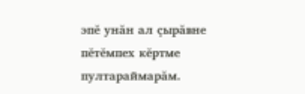эпĕ унăн ал çырăвне пĕтĕмпех кĕртме пултараймарăм.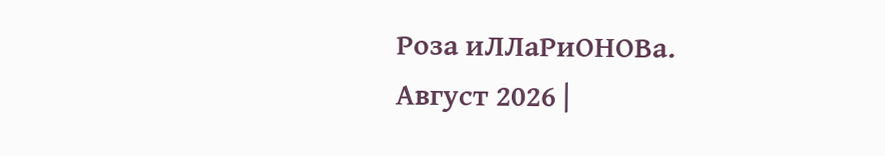Роза иЛЛаРиОНОВа.
Август 2026 |